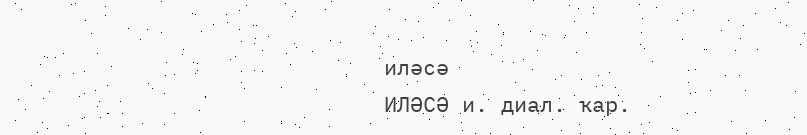иләсә
ИЛӘСӘ и. диал. ҡар.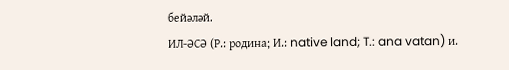бейәләй.
ИЛ-ӘСӘ (Р.: родина; И.: native land; T.: ana vatan) и.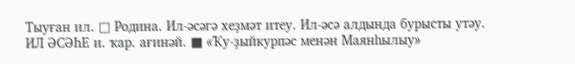Тыуған ил. □ Родина. Ил-әсәгә хеҙмәт итеу. Ил-әсә алдында бурысты утәу.
ИЛ ӘСӘҺЕ и. ҡар. ағинәй. ■ «Ҡу-ҙыйкурпәс менән Маянһылыу»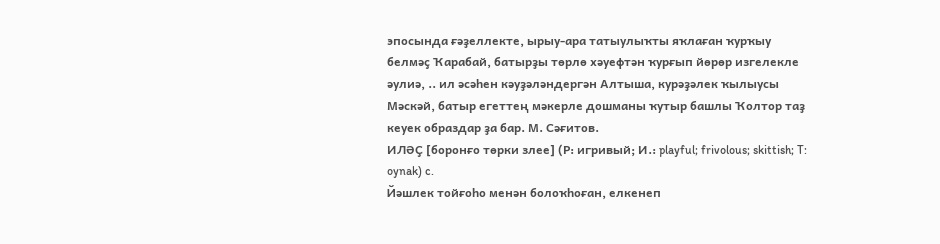эпосында ғәҙеллекте, ырыу-ара татыулыҡты яҡлаған ҡурҡыу белмәҫ Ҡарабай, батырҙы төрлө хәуефтән ҡурғып йөрөр изгелекле әулиә, .. ил әсәһен кәуҙәләндергән Алтыша, курәҙәлек ҡылыусы Мәскәй, батыр егеттең мәкерле дошманы ҡутыр башлы Ҡолтор таҙ кеуек образдар ҙа бар. М. Сәғитов.
ИЛӘҪ [боронғо төрки злее] (Р: игривый; И.: playful; frivolous; skittish; T: oynak) c.
Йәшлек тойғоһо менән болоҡһоған, елкенеп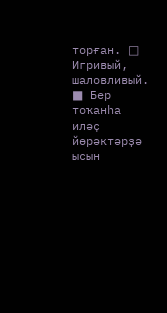торған. □ Игривый, шаловливый. ■ Бер тоҡанһа иләҫ йөрәктәрҙә ысын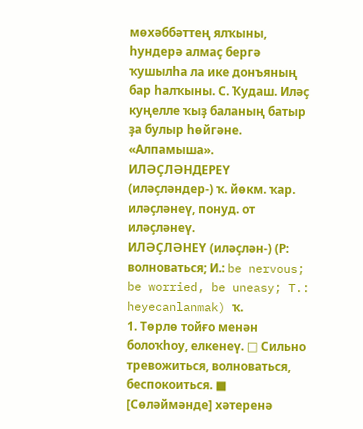мөхәббәттең ялҡыны, һундерә алмаҫ бергә ҡушылһа ла ике донъяның бар һалҡыны. С. Ҡудаш. Иләҫ куңелле ҡыҙ баланың батыр ҙа булыр һөйгәне. «Алпамыша».
ИЛӘҪЛӘНДЕРЕҮ (иләҫләндер-) ҡ. йөкм. ҡар. иләҫләнеү, понуд. от иләҫләнеү.
ИЛӘҪЛӘНЕҮ (иләҫлән-) (Р: волноваться; И.: be nervous; be worried, be uneasy; T.: heyecanlanmak) ҡ.
1. Төрлө тойғо менән болоҡһоу, елкенеү. □ Сильно тревожиться, волноваться, беспокоиться. ■ [Сөләймәнде] хәтеренә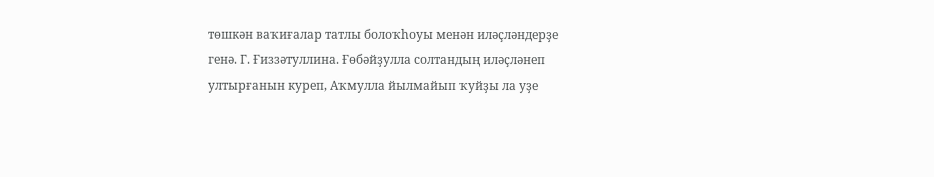төшкән ваҡиғалар татлы болоҡһоуы менән иләҫләндерҙе генә. Г. Ғиззәтуллина. Ғөбәйҙулла солтандың иләҫләнеп ултырғанын куреп, Аҡмулла йылмайып ҡуйҙы ла уҙе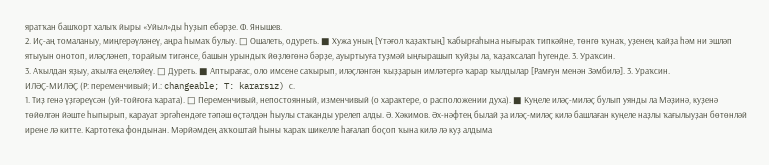яратҡан башҡорт халыҡ йыры «Уйыл»ды һуҙып ебәрҙе. Ф. Янышев.
2. Иҫ-аң томаланыу, миңгерәүләнеү, аңра һымаҡ булыу. □ Ошалеть, одуреть. ■ Хужа уның [Үтәғол ҡаҙаҡтың] ҡабырғаһына нығыраҡ типкәйне, төнгө ҡунаҡ, уҙенең ҡайҙа һәм ни эшләп ятыуын онотоп, иләҫләнеп, торайым тигәнсе, башын урындыҡ йөҙлөгөнә бәрҙе, ауыртыуға туҙмәй ыңғырашып ҡуйҙы ла, ҡаҙаҡсалап һугенде. 3. Ураҡсин.
3. Аҡылдан яҙыу, аҡылға еңеләйеү. □ Дуреть. ■ Аптырағас, оло имсене саҡырып, иләҫләнгән ҡыҙҙарын имләтергә ҡарар ҡылдылар [Рамғун менән Зәмбилә]. 3. Ураҡсин.
ИЛӘҪ-МИЛӘҪ (Р: переменчивый; И.: changeable; T: kararsız) с.
1. Тиҙ генә үҙгәреүсән (уй-тойғоға ҡарата). □ Переменчивый, непостоянный, изменчивый (о характере, о расположении духа). ■ Куңеле иләҫ-миләҫ булып уянды ла Мәҙинә, куҙенә төйөлгән йәште һыпырып, карауат эргәһендәге тәпәш өҫтәлдән һыулы стаканды урелеп алды. Ә. Хәкимов. Әх-нәфтең былай ҙа иләҫ-миләҫ килә башлаған куңеле наҙлы ҡағылыуҙан бөтөнләй ирене лә китте. Картотека фондынан. Мәрйәмдең аҡҡоштай һыны ҡараҡ шикелле һағалап боҫоп ҡына килә лә куҙ алдыма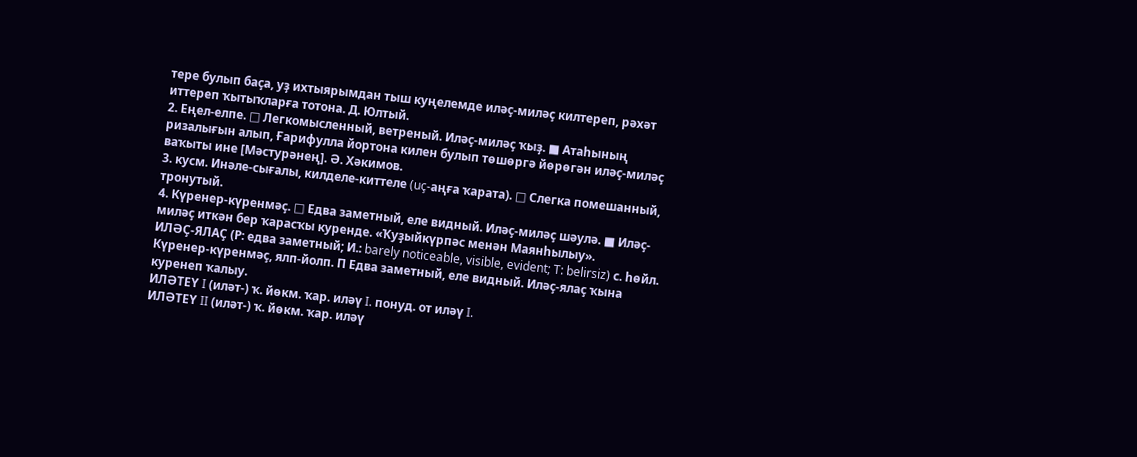тере булып баҫа, уҙ ихтыярымдан тыш куңелемде иләҫ-миләҫ килтереп, рәхәт иттереп ҡытыҡларға тотона. Д. Юлтый.
2. Еңел-елпе. □ Легкомысленный, ветреный. Иләҫ-миләҫ ҡыҙ. ■ Атаһының ризалығын алып, Ғарифулла йортона килен булып төшөргә йөрөгән иләҫ-миләҫ ваҡыты ине [Мәстурәнең]. Ә. Хәкимов.
3. кусм. Инәле-сығалы, килделе-киттеле (uç-аңға ҡарата). □ Слегка помешанный, тронутый.
4. Күренер-күренмәҫ. □ Едва заметный, еле видный. Иләҫ-миләҫ шәулә. ■ Иләҫ-миләҫ иткән бер ҡарасҡы куренде. «Ҡуҙыйкүрпәс менән Маянһылыу».
ИЛӘҪ-ЯЛАҪ (Р: едва заметный; И.: barely noticeable, visible, evident; T: belirsiz) с. һөйл.
Күренер-күренмәҫ, ялп-йолп. П Едва заметный, еле видный. Иләҫ-ялаҫ ҡына куренеп ҡалыу.
ИЛӘТЕҮ I (иләт-) ҡ. йөкм. ҡар. иләү I. понуд. от иләү I.
ИЛӘТЕҮ II (иләт-) ҡ. йөкм. ҡар. иләү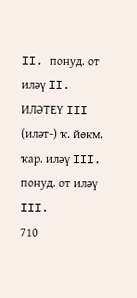II. понуд. от иләү II.
ИЛӘТЕҮ III (иләт-) ҡ. йөкм. ҡар. иләү III. понуд. от иләү III.
710